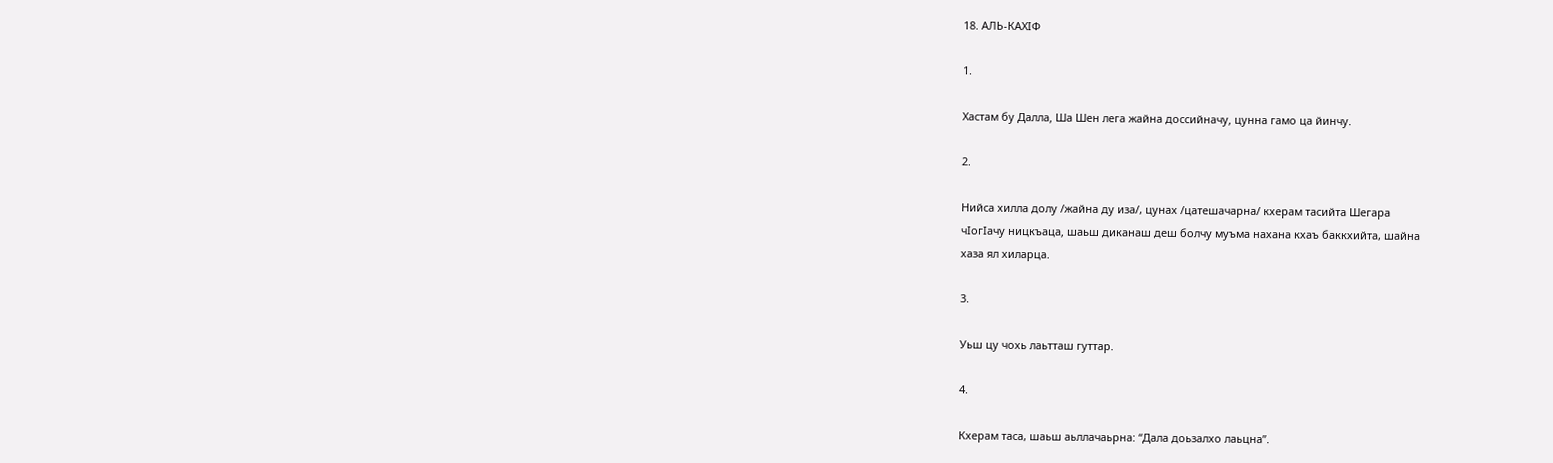18. АЛЬ-КАХIФ

1.

Хастам бу Далла‚ Ша Шен лега жайна доссийначу‚ цунна гамо ца йинчу.

2.

Нийса хилла долу /жайна ду иза/, цунах /цатешачарна/ кхерам тасийта Шегара
чIогIачу ницкъаца‚ шаьш диканаш деш болчу муъма нахана кхаъ баккхийта, шайна
хаза ял хиларца.

3.

Уьш цу чохь лаьтташ гуттар.

4.

Кхерам таса, шаьш аьллачаьрна: “Дала доьзалхо лаьцна”.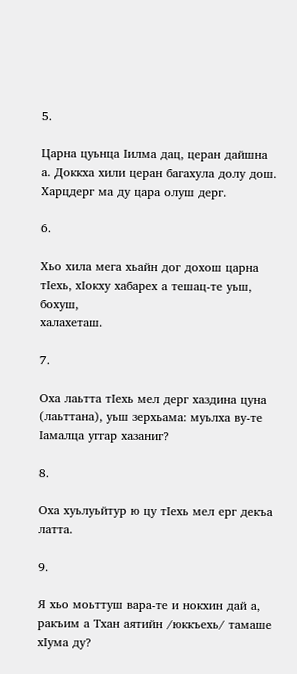5.

Царна цуьнца Iилма дац‚ церан дайшна а. Доккха хили церан багахула долу дош.
Харцдерг ма ду цара олуш дерг.

6.

Хьо хила мега хьайн дог дохош царна тIехь‚ хIокху хабарех а тешац-те уьш‚ бохуш,
халахеташ.

7.

Оха лаьтта тIехь мел дерг хаздина цуна (лаьттана), уьш зерхьама: муьлха ву-те
Iамалца уггар хазаниг?

8.

Оха хуьлуьйтур ю цу тIехь мел ерг декъа латта.

9.

Я хьо моьттуш вара-те и нокхин дай а‚ ракъим а Тхан аятийн /юккъехь/ тамаше
хIума ду?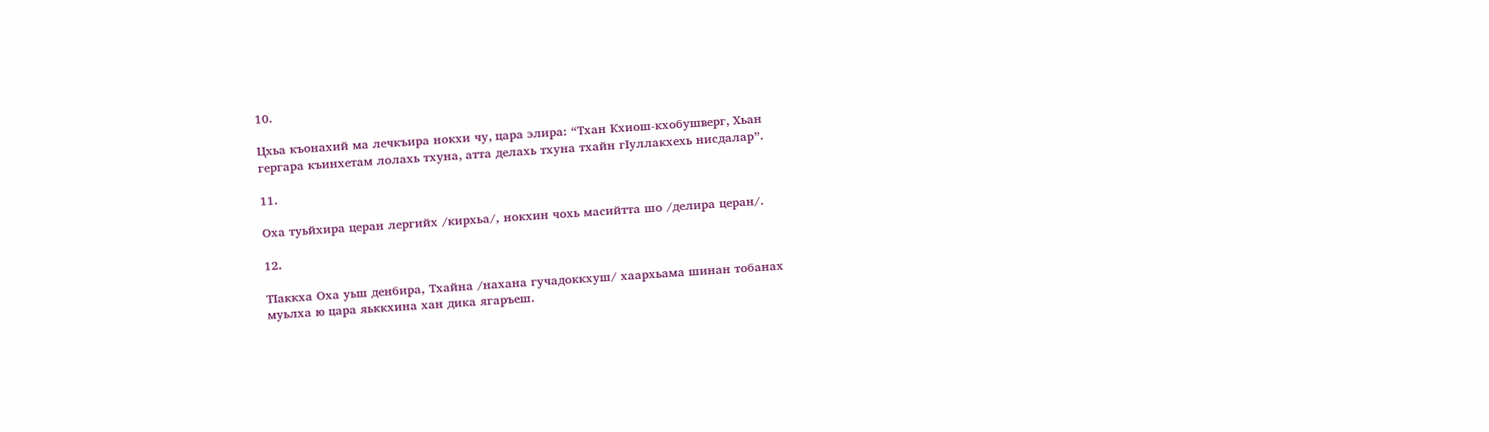10.

Цхьа къонахий ма лечкъира нокхи чу‚ цара элира: “Тхан Кхиош-кхобушверг‚ Хьан
гергара къинхетам лолахь тхуна‚ атта делахь тхуна тхайн гIуллакхехь нисдалар”.

11.

Оха туьйхира церан лергийх /кирхьа/, нокхин чохь масийтта шо /делира церан/.

12.

ТIаккха Оха уьш денбира, Тхайна /нахана гучадоккхуш/ хаархьама шинан тобанах
муьлха ю цара яьккхина хан дика ягаръеш.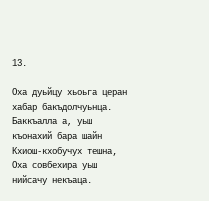13.

Оха дуьйцу хьоьга церан хабар бакъдолчуьнца. Баккъалла а, уьш къонахий бара шайн
Кхиош-кхобучух тешна‚ Оха совбехира уьш нийсачу некъаца.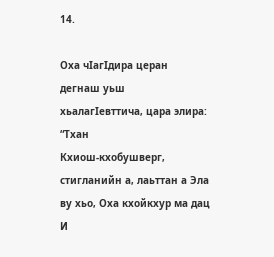14.

Оха чIагIдира церан дегнаш уьш хьалагIевттича‚ цара элира: “Тхан
Кхиош-кхобушверг‚ стигланийн а‚ лаьттан а Эла ву хьо‚ Оха кхойкхур ма дац И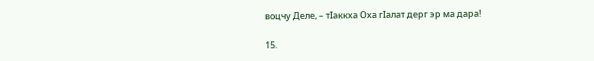воцчу Деле, – тIаккха Оха гIалат дерг эр ма дара!

15.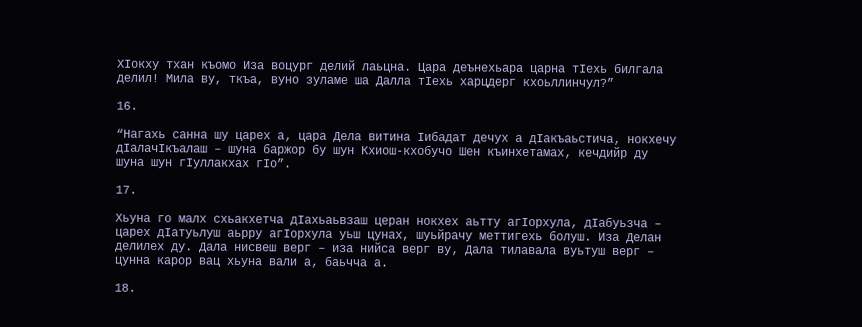ХIокху тхан къомо Иза воцург делий лаьцна. Цара деънехьара царна тIехь билгала
делил! Мила ву, ткъа, вуно зуламе ша Далла тIехь харцдерг кхоьллинчул?”

16.

“Нагахь санна шу царех а‚ цара Дела витина Iибадат дечух а дIакъаьстича‚ нокхечу
дIалачIкъалаш – шуна баржор бу шун Кхиош-кхобучо Шен къинхетамах‚ кечдийр ду
шуна шун гIуллакхах гIо”.

17.

Хьуна го малх схьакхетча дIахьаьвзаш церан нокхех аьтту агIорхула‚ дIабуьзча –
царех дIатуьлуш аьрру агIорхула уьш цунах, шуьйрачу меттигехь болуш. Иза Делан
делилех ду. Дала нисвеш верг – иза нийса верг ву‚ Дала тилавала вуьтуш верг –
цунна карор вац хьуна вали а‚ баьчча а.

18.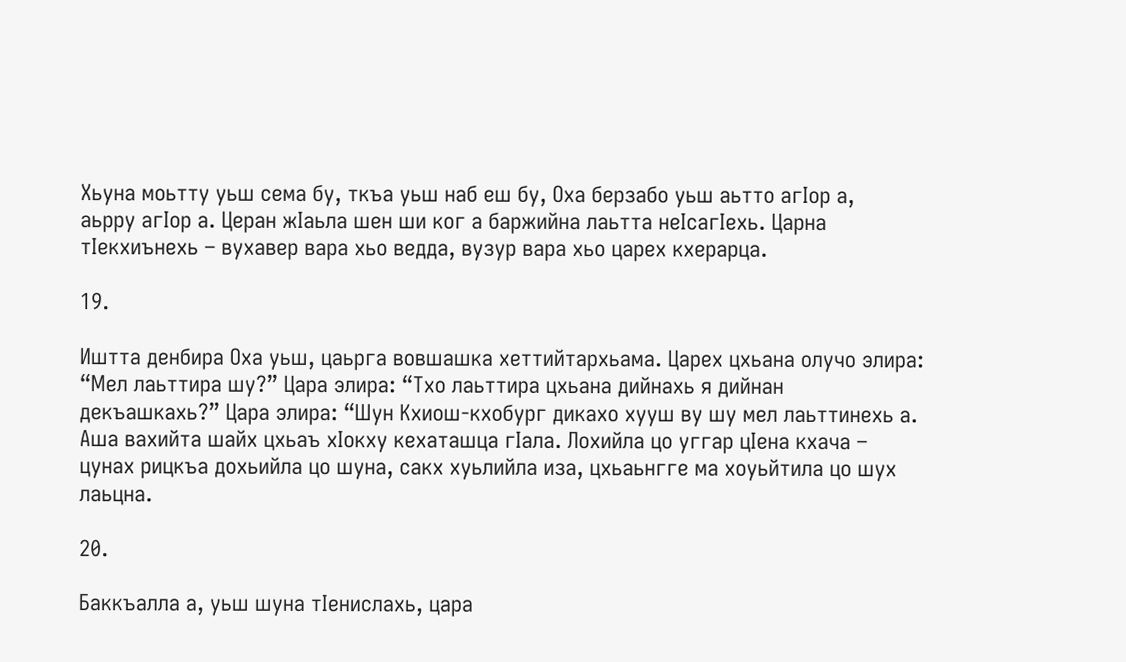Хьуна моьтту уьш сема бу‚ ткъа уьш наб еш бу‚ Оха берзабо уьш аьтто агIор а‚
аьрру агIор а. Церан жIаьла шен ши ког а баржийна лаьтта неIсагIехь. Царна
тIекхиънехь – вухавер вара хьо ведда‚ вузур вара хьо царех кхерарца.

19.

Иштта денбира Оха уьш, цаьрга вовшашка хеттийтархьама. Царех цхьана олучо элира:
“Мел лаьттира шу?” Цара элира: “Тхо лаьттира цхьана дийнахь я дийнан
декъашкахь?” Цара элира: “Шун Кхиош-кхобург дикахо хууш ву шу мел лаьттинехь а.
Аша вахийта шайх цхьаъ хIокху кехаташца гIала. Лохийла цо уггар цIена кхача –
цунах рицкъа дохьийла цо шуна‚ сакх хуьлийла иза‚ цхьаьнгге ма хоуьйтила цо шух
лаьцна.

20.

Баккъалла а, уьш шуна тIенислахь, цара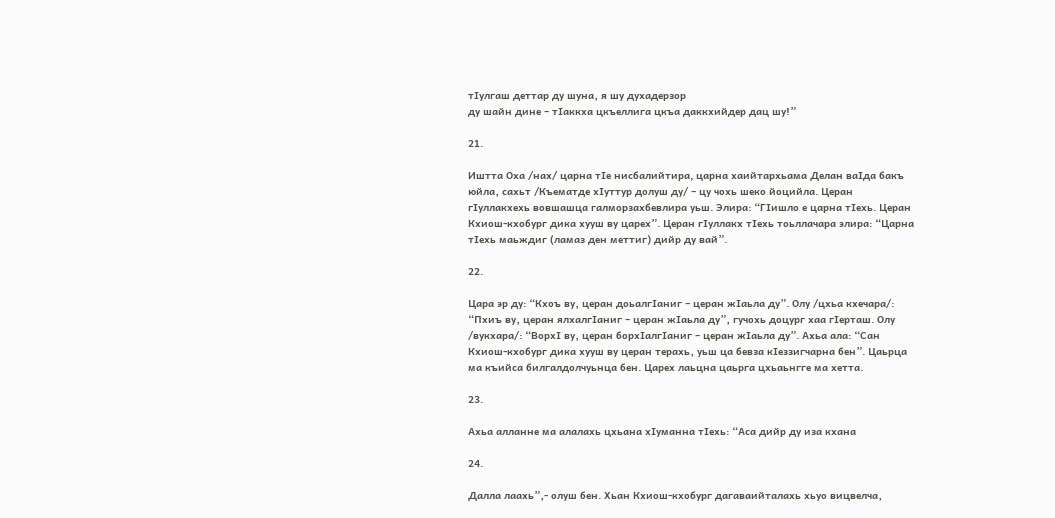тIулгаш деттар ду шуна‚ я шу духадерзор
ду шайн дине – тIаккха цкъеллига цкъа даккхийдер дац шу!”

21.

Иштта Оха /нах/ царна тIе нисбалийтира, царна хаийтархьама Делан ваIда бакъ
юйла‚ сахьт /Къематде хIуттур долуш ду/ – цу чохь шеко йоцийла. Церан
гIуллакхехь вовшашца галморзахбевлира уьш. Элира: “ГIишло е царна тIехь. Церан
Кхиош-кхобург дика хууш ву царех”. Церан гIуллакх тIехь тоьллачара элира: “Царна
тIехь маьждиг (ламаз ден меттиг) дийр ду вай”.

22.

Цара эр ду: “Кхоъ ву‚ церан доьалгIаниг – церан жIаьла ду”. Олу /цхьа кхечара/:
“Пхиъ ву‚ церан ялхалгIаниг – церан жIаьла ду”‚ гучохь доцург хаа гIерташ. Олу
/вукхара/: “ВорхI ву‚ церан борхIалгIаниг – церан жIаьла ду”. Ахьа ала: “Сан
Кхиош-кхобург дика хууш ву церан терахь‚ уьш ца бевза кIеззигчарна бен”. Цаьрца
ма къийса билгалдолчуьнца бен. Царех лаьцна цаьрга цхьаьнгге ма хетта.

23.

Ахьа алланне ма алалахь цхьана хIуманна тIехь: “Аса дийр ду иза кхана

24.

Далла лаахь”‚- олуш бен. Хьан Кхиош-кхобург дагаваийталахь хьуо вицвелча‚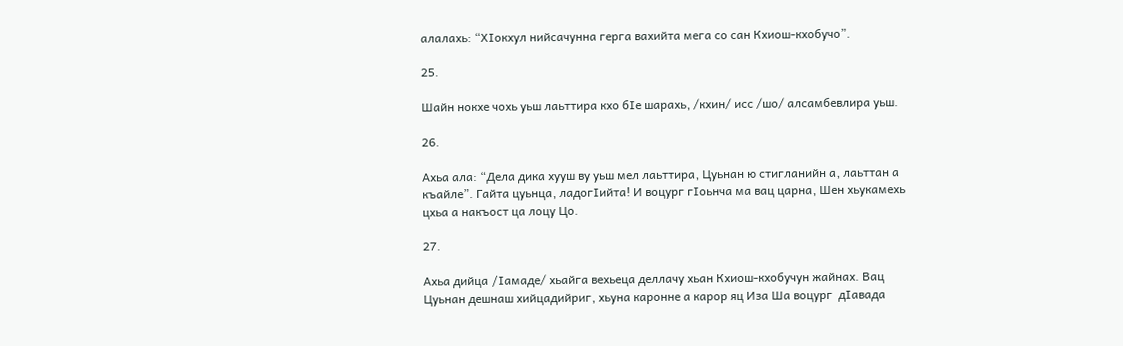алалахь: “ХIокхул нийсачунна герга вахийта мега со сан Кхиош-кхобучо”.

25.

Шайн нокхе чохь уьш лаьттира кхо бIе шарахь‚ /кхин/ исс /шо/ алсамбевлира уьш.

26.

Ахьа ала: “Дела дика хууш ву уьш мел лаьттира‚ Цуьнан ю стигланийн а‚ лаьттан а
къайле”. Гайта цуьнца‚ ладогIийта! И воцург гIоьнча ма вац царна‚ Шен хьукамехь
цхьа а накъост ца лоцу Цо.

27.

Ахьа дийца /Iамаде/ хьайга вехьеца деллачу хьан Кхиош-кхобучун жайнах. Вац
Цуьнан дешнаш хийцадийриг‚ хьуна каронне а карор яц Иза Ша воцург  дIавада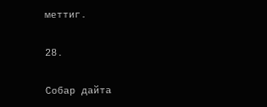меттиг.

28.

Собар дайта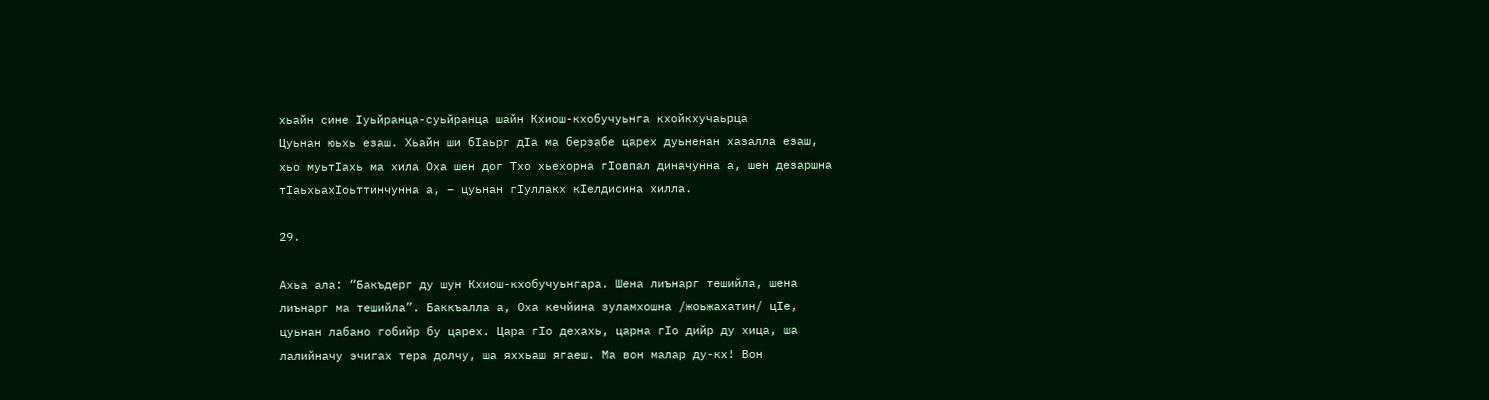хьайн сине Iуьйранца-суьйранца шайн Кхиош-кхобучуьнга кхойкхучаьрца
Цуьнан юьхь езаш. Хьайн ши бIаьрг дIа ма берзабе царех дуьненан хазалла езаш‚
хьо муьтIахь ма хила Оха шен дог Тхо хьехорна гIовпал диначунна а‚ шен дезаршна
тIаьхьахIоьттинчунна а‚ – цуьнан гIуллакх кIелдисина хилла.

29.

Ахьа ала: “Бакъдерг ду шун Кхиош-кхобучуьнгара. Шена лиънарг тешийла‚ шена
лиънарг ма тешийла”. Баккъалла а, Оха кечйина зуламхошна /жоьжахатин/ цIе‚
цуьнан лабано гобийр бу царех. Цара гIо дехахь‚ царна гIо дийр ду хица‚ ша
лалийначу эчигах тера долчу, ша яххьаш ягаеш. Ма вон малар ду-кх! Вон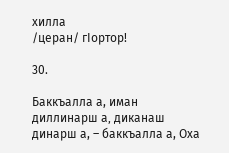хилла
/церан/ гIортор!

30.

Баккъалла а, иман диллинарш а‚ диканаш динарш а, – баккъалла а, Оха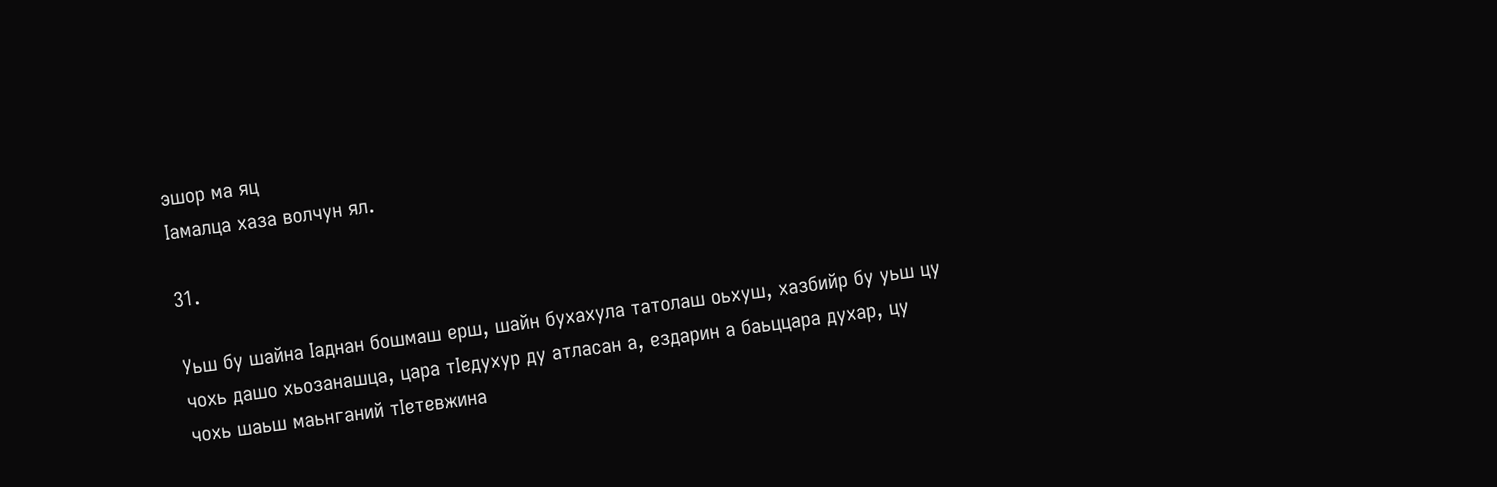эшор ма яц
Iамалца хаза волчун ял.

31.

Уьш бу шайна Iаднан бошмаш ерш‚ шайн бухахула татолаш оьхуш‚ хазбийр бу уьш цу
чохь дашо хьозанашца‚ цара тIедухур ду атласан а, ездарин а баьццара духар‚ цу
чохь шаьш маьнганий тIетевжина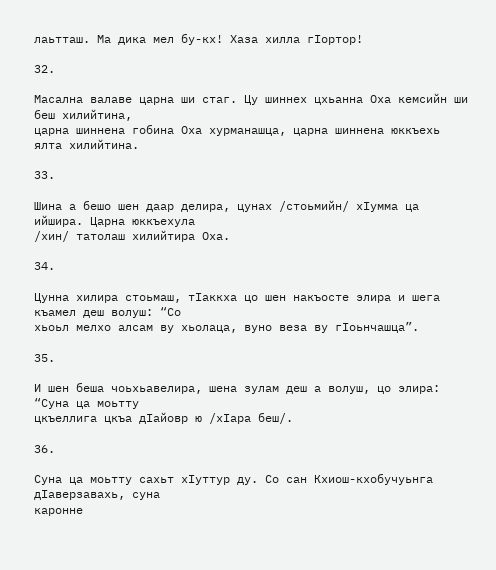лаьтташ. Ма дика мел бу-кх! Хаза хилла гIортор!

32.

Масална валаве царна ши стаг. Цу шиннех цхьанна Оха кемсийн ши беш хилийтина‚
царна шиннена гобина Оха хурманашца‚ царна шиннена юккъехь ялта хилийтина.

33.

Шина а бешо шен даар делира‚ цунах /стоьмийн/ хIумма ца ийшира. Царна юккъехула
/хин/ татолаш хилийтира Оха.

34.

Цунна хилира стоьмаш, тIаккха цо шен накъосте элира и шега къамел деш волуш: “Со
хьоьл мелхо алсам ву хьолаца‚ вуно веза ву гIоьнчашца”.

35.

И шен беша чоьхьавелира‚ шена зулам деш а волуш‚ цо элира: “Суна ца моьтту
цкъеллига цкъа дIайовр ю /хIара беш/.

36.

Суна ца моьтту сахьт хIуттур ду. Со сан Кхиош-кхобучуьнга дIаверзавахь, суна
каронне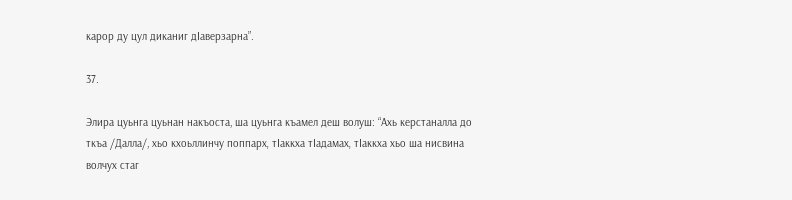карор ду цул диканиг дIаверзарна”.

37.

Элира цуьнга цуьнан накъоста, ша цуьнга къамел деш волуш: “Ахь керстаналла до
ткъа /Далла/, хьо кхоьллинчу поппарх‚ тIаккха тIадамах‚ тIаккха хьо ша нисвина
волчух стаг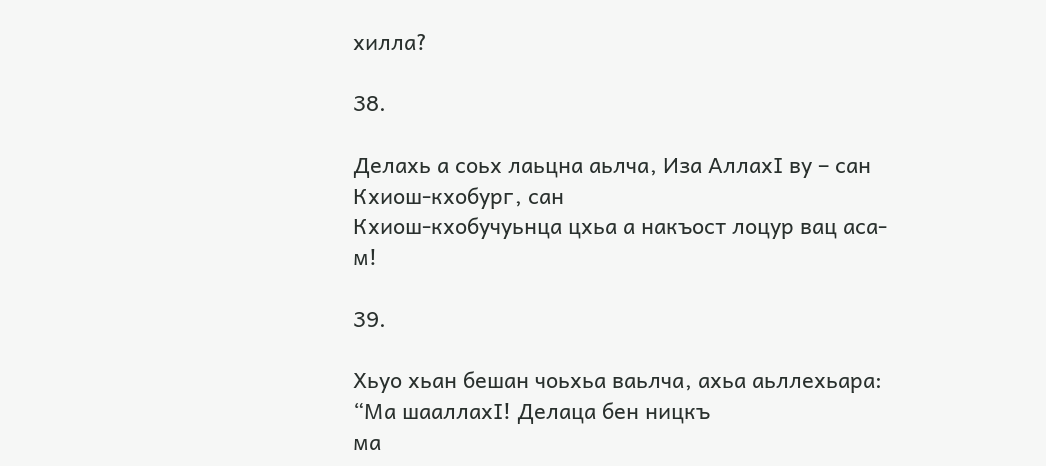хилла?

38.

Делахь а соьх лаьцна аьлча‚ Иза АллахI ву – сан Кхиош-кхобург‚ сан
Кхиош-кхобучуьнца цхьа а накъост лоцур вац аса-м!

39.

Хьуо хьан бешан чоьхьа ваьлча‚ ахьа аьллехьара: “Ма шааллахI! Делаца бен ницкъ
ма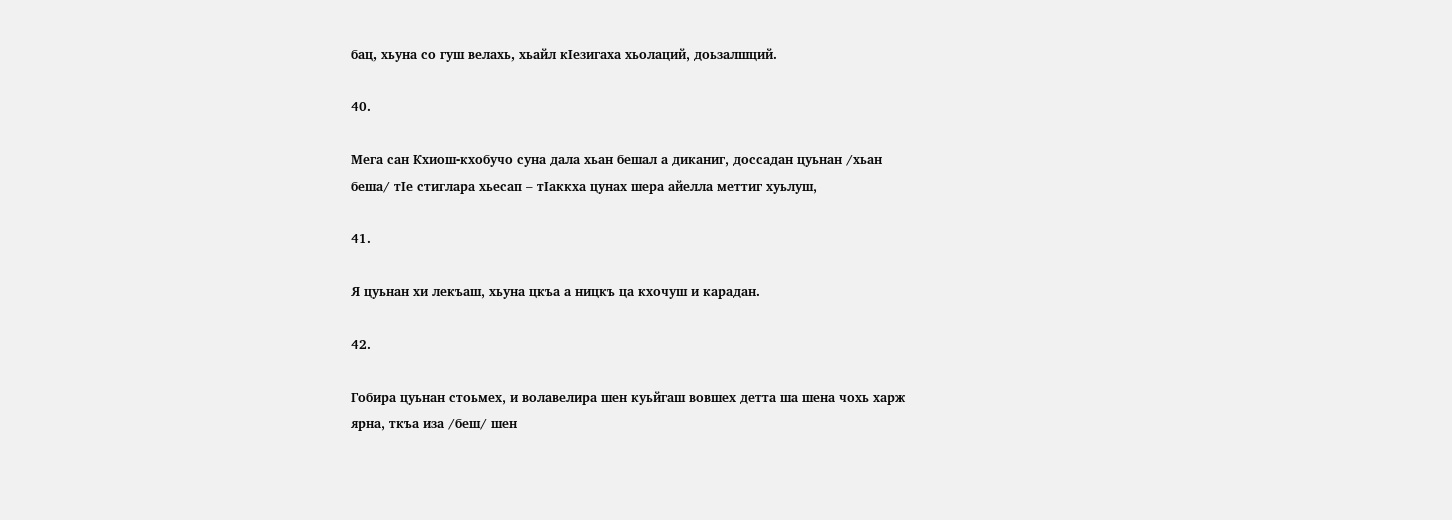бац, хьуна со гуш велахь, хьайл кIезигаха хьолаций‚ доьзалшций.

40.

Мега сан Кхиош-кхобучо суна дала хьан бешал а диканиг‚ доссадан цуьнан /хьан
беша/ тIе стиглара хьесап – тIаккха цунах шера айелла меттиг хуьлуш‚

41.

Я цуьнан хи лекъаш‚ хьуна цкъа а ницкъ ца кхочуш и карадан.

42.

Гобира цуьнан стоьмех‚ и волавелира шен куьйгаш вовшех детта ша шена чохь харж
ярна‚ ткъа иза /беш/ шен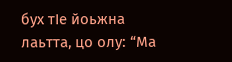бух тIе йоьжна лаьтта‚ цо олу: “Ма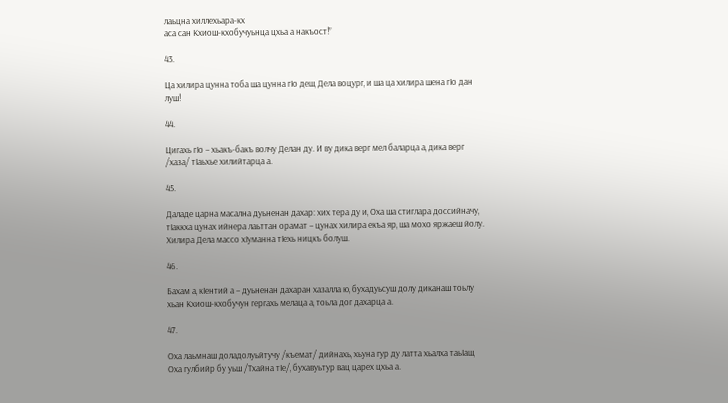лаьцна хиллехьара-кх
аса сан Кхиош-кхобучуьнца цхьа а накъост!”

43.

Ца хилира цунна тоба ша цунна гIо деш‚ Дела воцург‚ и ша ца хилира шена гIо дан
луш!

44.

Цигахь гIо – хьакъ-бакъ волчу Делан ду. И ву дика верг мел баларца а‚ дика верг
/хаза/ тIаьхье хилийтарца а.

45.

Даладе царна масална дуьненан дахар: хих тера ду и‚ Оха ша стиглара доссийначу‚
тIаккха цунах ийнера лаьттан орамат – цунах хилира екъа яр‚ ша мохо яржаеш йолу.
Хилира Дела массо хIуманна тIехь ницкъ болуш.

46.

Бахам а‚ кIентий а – дуьненан дахаран хазалла ю‚ бухадуьсуш долу диканаш тоьлу
хьан Кхиош-кхобучун гергахь мелаца а‚ тоьла дог дахарца а.

47.

Оха лаьмнаш доладолуьйтучу /къемат/ дийнахь‚ хьуна гур ду латта хьалха таьIаш‚
Оха гулбийр бу уьш /Тхайна тIе/‚ бухавуьтур вац царех цхьа а.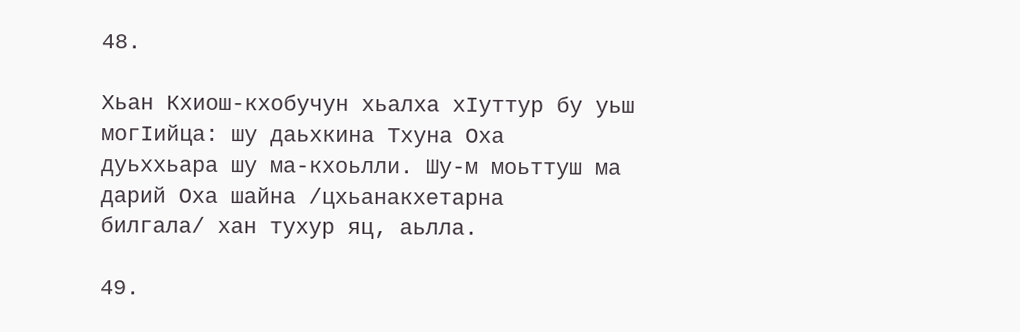48.

Хьан Кхиош-кхобучун хьалха хIуттур бу уьш могIийца: шу даьхкина Тхуна Оха
дуьххьара шу ма-кхоьлли. Шу-м моьттуш ма дарий Оха шайна /цхьанакхетарна
билгала/ хан тухур яц‚ аьлла.

49.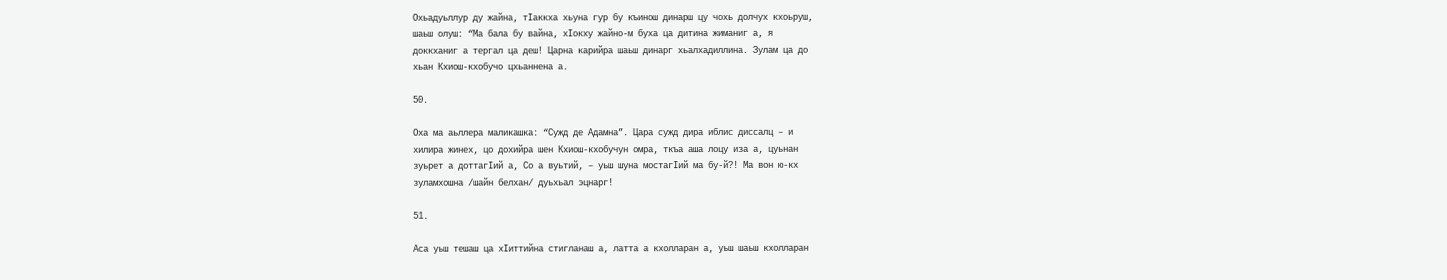Охьадуьллур ду жайна‚ тIаккха хьуна гур бу къинош динарш цу чохь долчух кхоьруш‚
шаьш олуш: “Ма бала бу вайна‚ хIокху жайно-м буха ца дитина жиманиг а‚ я
доккханиг а тергал ца деш! Царна карийра шаьш динарг хьалхадиллина. Зулам ца до
хьан Кхиош-кхобучо цхьаннена а.

50.

Оха ма аьллера маликашка: “Сужд де Адамна”. Цара сужд дира иблис диссалц – и
хилира жинех‚ цо дохийра шен Кхиош-кхобучун омра‚ ткъа аша лоцу иза а‚ цуьнан
зуьрет а доттагIий а‚ Со а вуьтий‚ – уьш шуна мостагIий ма бу-й?! Ма вон ю-кх
зуламхошна /шайн белхан/ дуьхьал эцнарг!

51.

Аса уьш тешаш ца хIиттийна стигланаш а‚ латта а кхолларан а‚ уьш шаьш кхолларан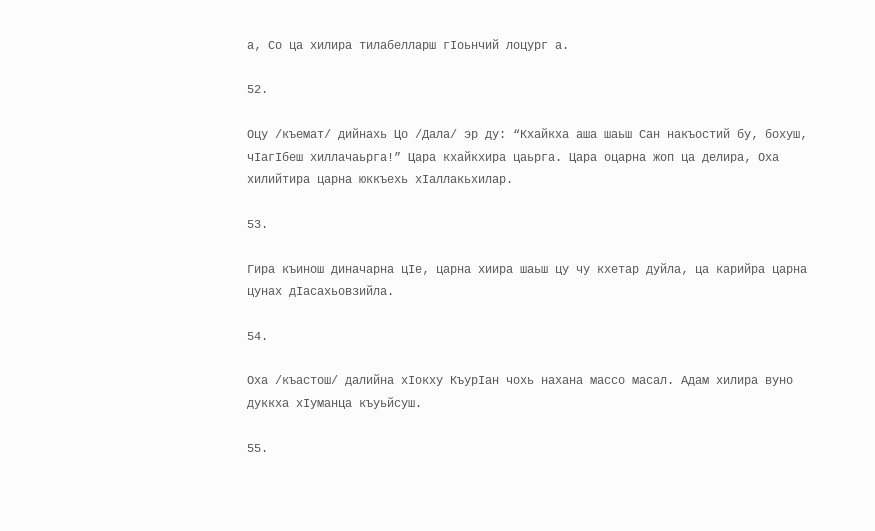а‚ Со ца хилира тилабелларш гIоьнчий лоцург а.

52.

Оцу /къемат/ дийнахь Цо /Дала/ эр ду: “Кхайкха аша шаьш Сан накъостий бу‚ бохуш‚
чIагIбеш хиллачаьрга!” Цара кхайкхира цаьрга. Цара оцарна жоп ца делира‚ Оха
хилийтира царна юккъехь хIаллакьхилар.

53.

Гира къинош диначарна цIе‚ царна хиира шаьш цу чу кхетар дуйла‚ ца карийра царна
цунах дIасахьовзийла.

54.

Оха /къастош/ далийна хIокху КъурIан чохь нахана массо масал. Адам хилира вуно
дуккха хIуманца къуьйсуш.

55.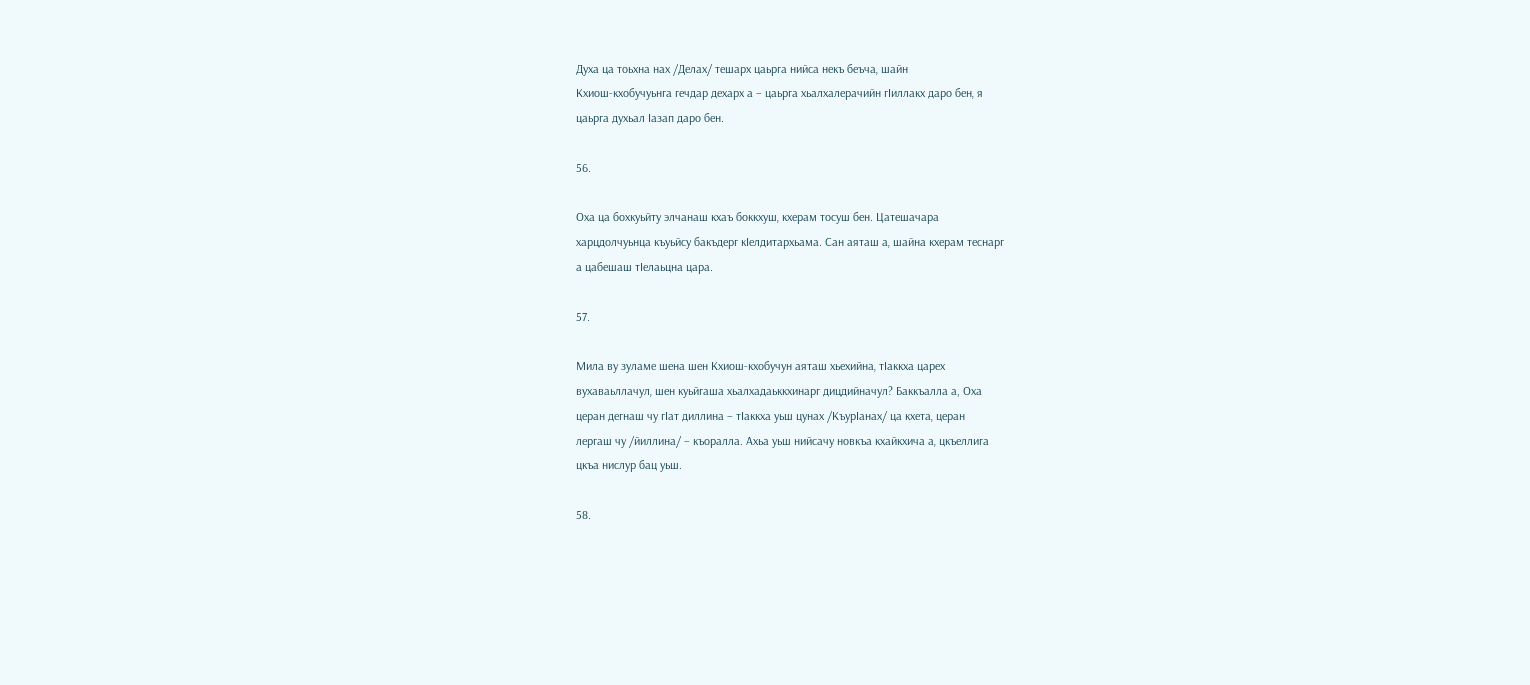Духа ца тоьхна нах /Делах/ тешарх цаьрга нийса некъ беъча‚ шайн
Кхиош-кхобучуьнга гечдар дехарх а – цаьрга хьалхалерачийн гIиллакх даро бен‚ я
цаьрга духьал Iазап даро бен.

56.

Оха ца бохкуьйту элчанаш кхаъ боккхуш‚ кхерам тосуш бен. Цатешачара
харцдолчуьнца къуьйсу бакъдерг кIелдитархьама. Сан аяташ а‚ шайна кхерам теснарг
а цабешаш тIелаьцна цара.

57.

Мила ву зуламе шена шен Кхиош-кхобучун аяташ хьехийна‚ тIаккха царех
вухаваьллачул‚ шен куьйгаша хьалхадаьккхинарг дицдийначул? Баккъалла а, Оха
церан дегнаш чу гIат диллина – тIаккха уьш цунах /КъурIанах/ ца кхета‚ церан
лергаш чу /йиллина/ – къоралла. Ахьа уьш нийсачу новкъа кхайкхича а‚ цкъеллига
цкъа нислур бац уьш.

58.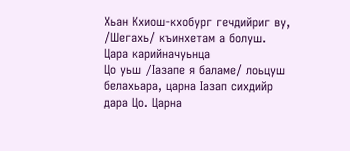Хьан Кхиош-кхобург гечдийриг ву‚ /Шегахь/ къинхетам а болуш. Цара карийначуьнца
Цо уьш /Iазапе я баламе/ лоьцуш белахьара‚ царна Iазап сихдийр дара Цо. Царна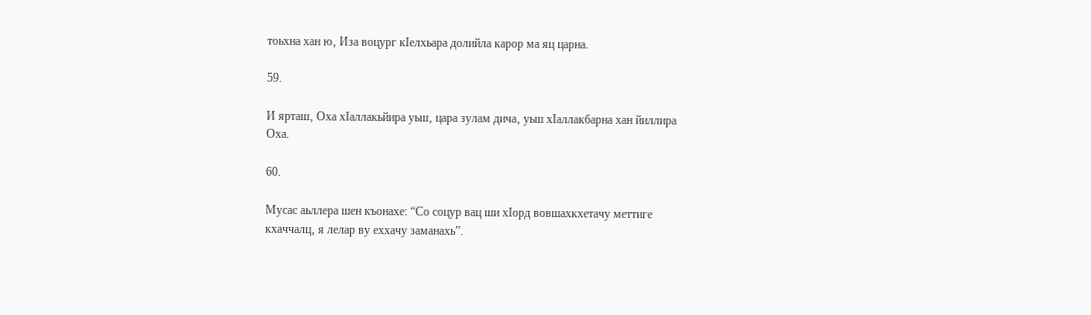тоьхна хан ю‚ Иза воцург кIелхьара долийла карор ма яц царна.

59.

И ярташ‚ Оха хIаллакьйира уьш‚ цара зулам дича‚ уьш хIаллакбарна хан йиллира
Оха.

60.

Мусас аьллера шен къонахе: “Со соцур вац ши хIорд вовшахкхетачу меттиге
кхаччалц‚ я лелар ву еххачу заманахь”.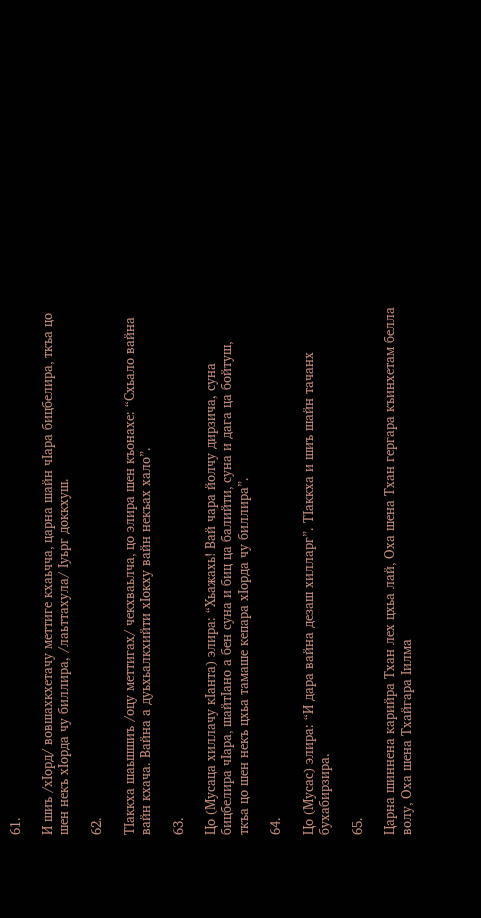61.

И шиъ /хIорд/ вовшахкхетачу меттиге кхаьчча‚ царна шайн чIара бицбелира‚ ткъа цо
шен некъ хIорда чу биллира, /лаьттахула/ Iуьрг доккхуш.

62.

ТIаккха шаьшшиъ /оцу меттигах/ чекхваьлча‚ цо элира шен къонахе: “Схьало вайна
вайн кхача. Вайна а дуьхьалкхийти хIокху вайн некъах хало”.

63.

Цо (Мусаца хиллачу кIанта) элира: “Хьажахь! Вай чара йолчу дирзича, суна
бицбелира чIара‚ шайтIано а бен суна и биц ца балийти‚ суна и дага ца бойтуш‚
ткъа цо шен некъ цхьа тамаше кепара хIорда чу биллира”.

64.

Цо (Мусас) элира: “И дара вайна дезаш хилларг”. ТIаккха и шиъ шайн тачанх
бухабирзира.

65.

Царна шиннена карийра Тхан лех цхьа лай‚ Оха шена Тхан гергара къинхетам белла
волу‚ Оха шена Тхайгара Iилма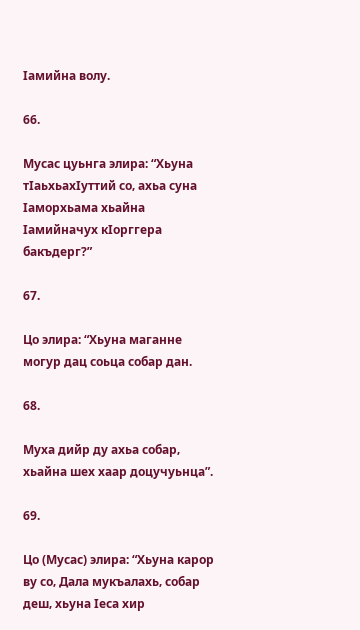Iамийна волу.

66.

Мусас цуьнга элира: “Хьуна тIаьхьахIуттий со‚ ахьа суна Iаморхьама хьайна
Iамийначух кIорггера бакъдерг?”

67.

Цо элира: “Хьуна маганне могур дац соьца собар дан.

68.

Муха дийр ду ахьа собар‚ хьайна шех хаар доцучуьнца”.

69.

Цо (Мусас) элира: “Хьуна карор ву со‚ Дала мукъалахь‚ собар деш‚ хьуна Iеса хир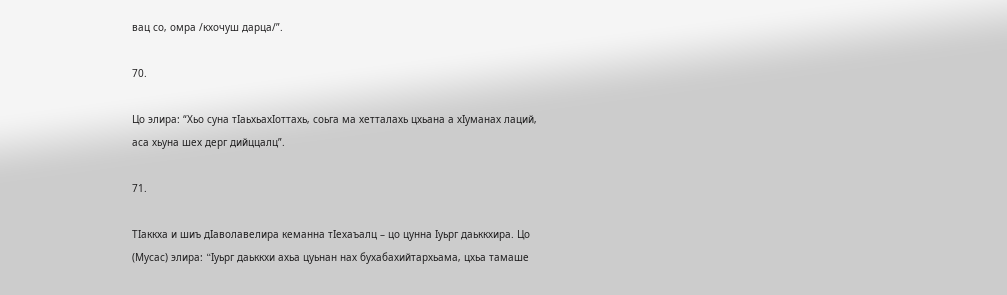вац со‚ омра /кхочуш дарца/”.

70.

Цо элира: “Хьо суна тIаьхьахIоттахь‚ соьга ма хетталахь цхьана а хIуманах лаций‚
аса хьуна шех дерг дийццалц”.

71.

ТIаккха и шиъ дIаволавелира кеманна тIехаъалц – цо цунна Iуьрг даьккхира. Цо
(Мусас) элира: “Iуьрг даьккхи ахьа цуьнан нах бухабахийтархьама‚ цхьа тамаше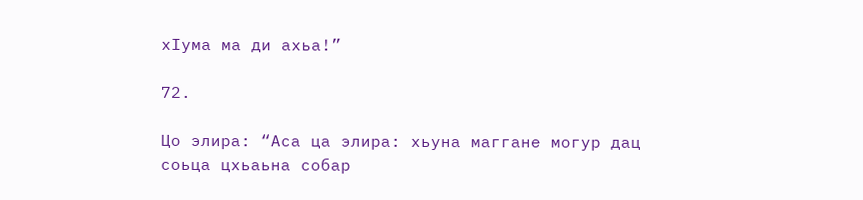хIума ма ди ахьа!”

72.

Цо элира: “Аса ца элира: хьуна маггане могур дац соьца цхьаьна собар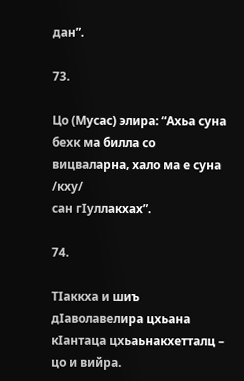дан”.

73.

Цо (Мусас) элира: “Ахьа суна бехк ма билла со вицваларна‚ хало ма е суна /кху/
сан гIуллакхах”.

74.

ТIаккха и шиъ дIаволавелира цхьана кIантаца цхьаьнакхетталц – цо и вийра.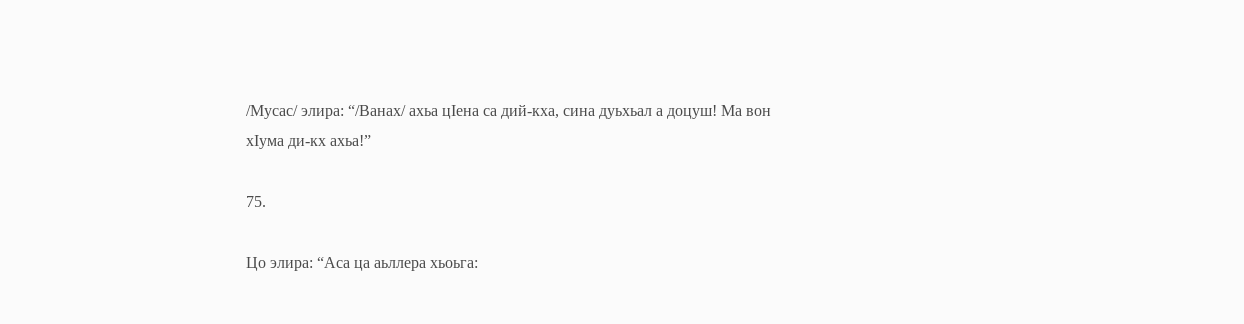/Мусас/ элира: “/Ванах/ ахьа цIена са дий-кха, сина дуьхьал а доцуш! Ма вон
хIума ди-кх ахьа!”

75.

Цо элира: “Аса ца аьллера хьоьга: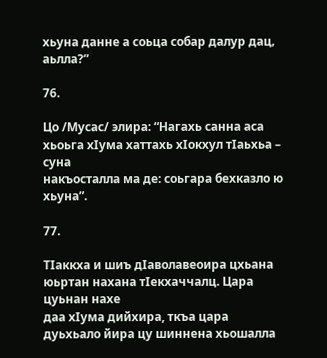хьуна данне а соьца собар далур дац‚ аьлла?”

76.

Цо /Мусас/ элира: “Нагахь санна аса хьоьга хIума хаттахь хIокхул тIаьхьа – суна
накъосталла ма де: соьгара бехказло ю хьуна”.

77.

ТIаккха и шиъ дIаволавеоира цхьана юьртан нахана тIекхаччалц. Цара цуьнан нахе
даа хIума дийхира, ткъа цара дуьхьало йира цу шиннена хьошалла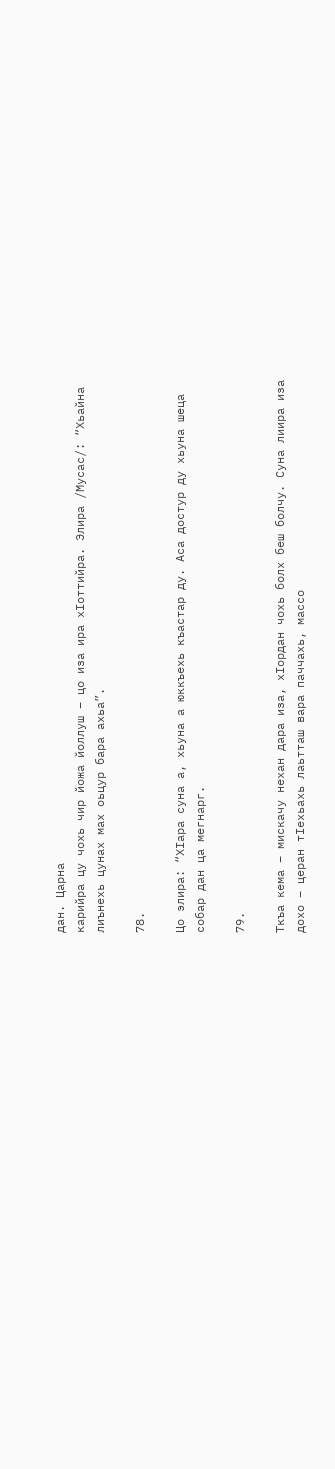дан. Царна
карийра цу чохь чир йожа йоллуш – цо иза ира хIоттийра. Элира /Мусас/: “Хьайна
лиънехь цунах мах оьцур бара ахьа”.

78.

Цо элира: “ХIара суна а‚ хьуна а юккъехь къастар ду. Аса достур ду хьуна шеца
собар дан ца мегнарг.

79.

Ткъа кема – мискачу нехан дара иза‚ хIордан чохь болх беш болчу. Суна лиира иза
дохо – церан тIехьахь лаьтташ вара паччахь‚ массо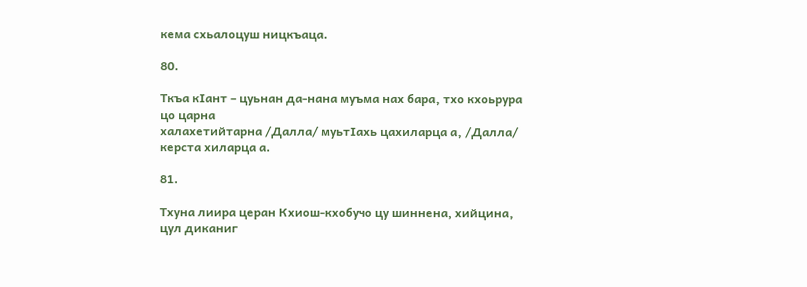кема схьалоцуш ницкъаца.

80.

Ткъа кIант – цуьнан да-нана муъма нах бара‚ тхо кхоьрура цо царна
халахетийтарна /Далла/ муьтIахь цахиларца а‚ /Далла/ керста хиларца а.

81.

Тхуна лиира церан Кхиош-кхобучо цу шиннена, хийцина‚ цул диканиг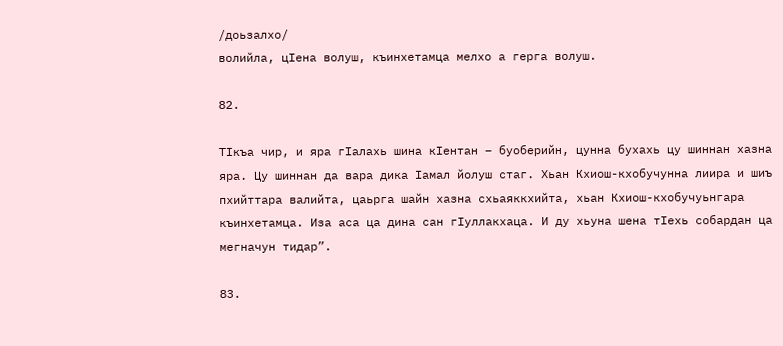/доьзалхо/
волийла‚ цIена волуш‚ къинхетамца мелхо а герга волуш.

82.

ТIкъа чир‚ и яра гIалахь шина кIентан – буоберийн‚ цунна бухахь цу шиннан хазна
яра. Цу шиннан да вара дика Iамал йолуш стаг. Хьан Кхиош-кхобучунна лиира и шиъ
пхийттара валийта‚ цаьрга шайн хазна схьаяккхийта‚ хьан Кхиош-кхобучуьнгара
къинхетамца. Иза аса ца дина сан гIуллакхаца. И ду хьуна шена тIехь собардан ца
мегначун тидар”.

83.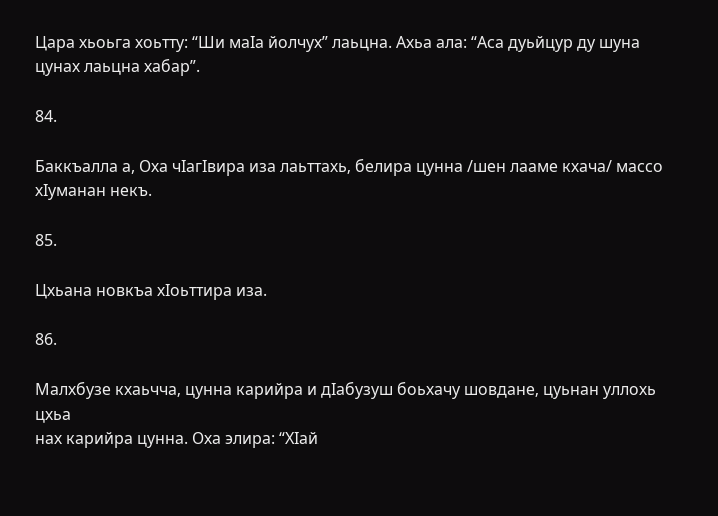Цара хьоьга хоьтту: “Ши маIа йолчух” лаьцна. Ахьа ала: “Аса дуьйцур ду шуна
цунах лаьцна хабар”.

84.

Баккъалла а, Оха чIагIвира иза лаьттахь‚ белира цунна /шен лааме кхача/ массо
хIуманан некъ.

85.

Цхьана новкъа хIоьттира иза.

86.

Малхбузе кхаьчча‚ цунна карийра и дIабузуш боьхачу шовдане‚ цуьнан уллохь цхьа
нах карийра цунна. Оха элира: “ХIай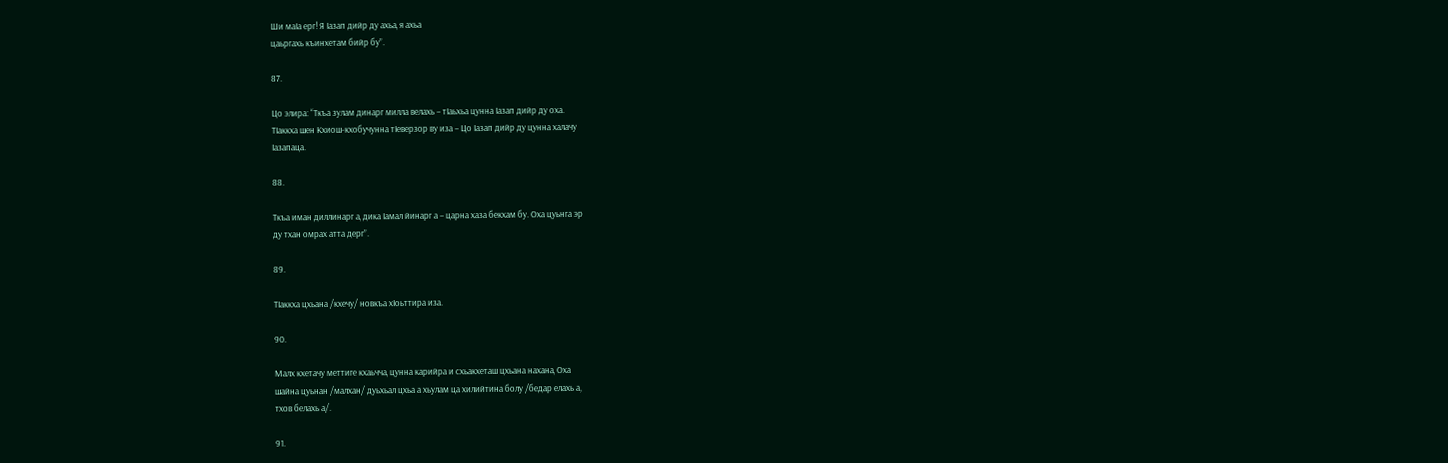Ши маIа ерг! Я Iазап дийр ду ахьа‚ я ахьа
цаьргахь къинхетам бийр бу”.

87.

Цо элира: “Ткъа зулам динарг милла велахь – тIаьхьа цунна Iазап дийр ду оха.
ТIаккха шен Кхиош-кхобучунна тIеверзор ву иза – Цо Iазап дийр ду цунна халачу
Iазапаца.

88.

Ткъа иман диллинарг а‚ дика Iамал йинарг а – царна хаза бекхам бу. Оха цуьнга эр
ду тхан омрах атта дерг”.

89.

ТIаккха цхьана /кхечу/ новкъа хIоьттира иза.

90.

Малх кхетачу меттиге кхаьчча‚ цунна карийра и схьакхеташ цхьана нахана‚ Оха
шайна цуьнан /малхан/ дуьхьал цхьа а хьулам ца хилийтина болу /бедар елахь а,
тхов белахь а/.

91.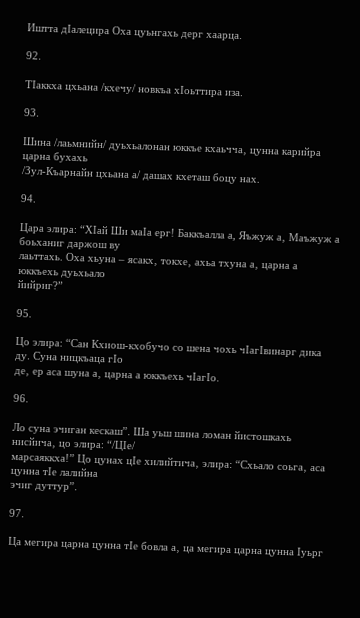Иштта дIалецира Оха цуьнгахь дерг хаарца.

92.

ТIаккха цхьана /кхечу/ новкъа хIоьттира иза.

93.

Шина /лаьмнийн/ дуьхьалонан юккъе кхаьчча‚ цунна карийра царна бухахь
/Зул-Къарнайн цхьана а/ дашах кхеташ боцу нах.

94.

Цара элира: “ХIай Ши маIа ерг! Баккъалла а, Яъжуж а‚ Маъжуж а боьханиг даржош ву
лаьттахь. Оха хьуна – ясакх‚ токхе‚ ахьа тхуна а‚ царна а юккъехь дуьхьало
йийриг?”

95.

Цо элира: “Сан Кхиош-кхобучо со шена чохь чIагIвинарг дика ду. Суна ницкъаца гIо
де‚ ер аса шуна а‚ царна а юккъехь чIагIо.

96.

Ло суна эчиган кескаш”. Ша уьш шина ломан йистошкахь нисйича‚ цо элира: “/ЦIе/
марсаяккха!” Цо цунах цIе хилийтича‚ элира: “Схьало соьга‚ аса цунна тIе лалийна
эчиг дуттур”.

97.

Ца мегира царна цунна тIе бовла а‚ ца мегира царна цунна Iуьрг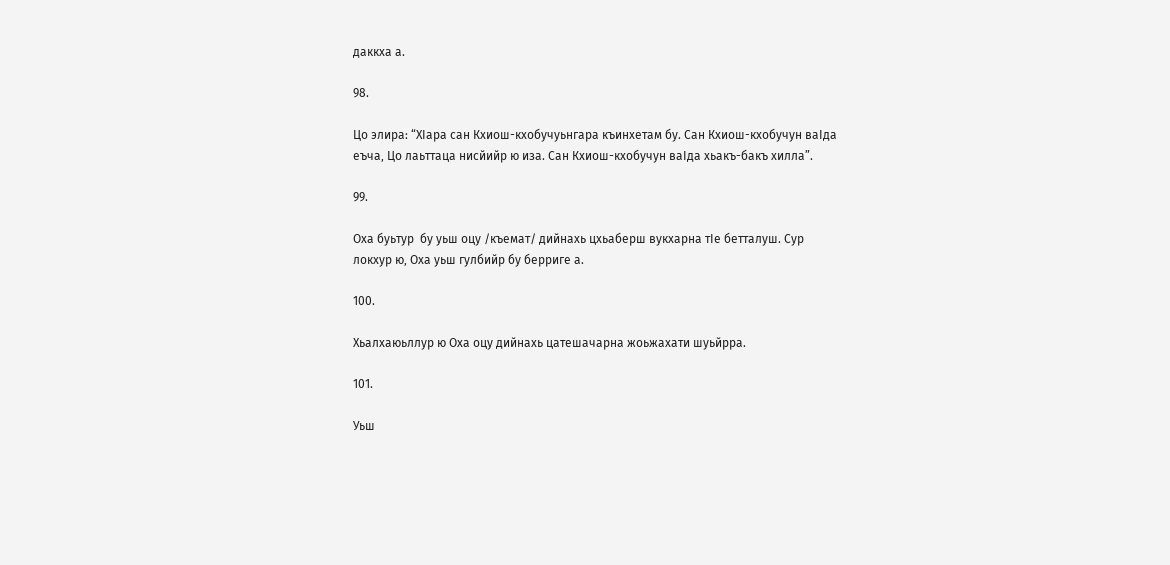даккха а.

98.

Цо элира: “ХIара сан Кхиош-кхобучуьнгара къинхетам бу. Сан Кхиош-кхобучун ваIда
еъча‚ Цо лаьттаца нисйийр ю иза. Сан Кхиош-кхобучун ваIда хьакъ-бакъ хилла”.

99.

Оха буьтур  бу уьш оцу /къемат/ дийнахь цхьаберш вукхарна тIе бетталуш. Сур
локхур ю‚ Оха уьш гулбийр бу берриге а.

100.

Хьалхаюьллур ю Оха оцу дийнахь цатешачарна жоьжахати шуьйрра.

101.

Уьш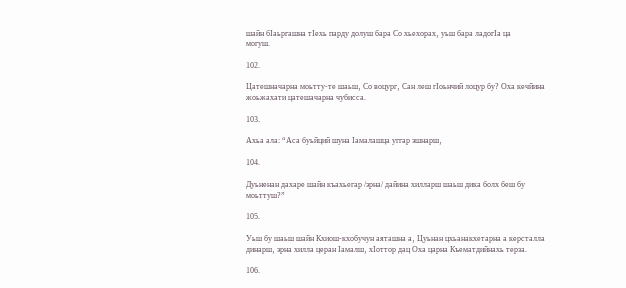шайн бIаьргашна тIехь парду долуш бара Со хьехорах‚ уьш бара ладогIа ца
могуш.

102.

Цатешначарна моьтту-те шаьш‚ Со воцург‚ Сан леш гIоьнчий лоцур бу? Оха кечйина
жоьжахати цатешачарна чубисса.

103.

Ахьа ала: “Аса буьйций шуна Iамалашца уггар эшнарш‚

104.

Дуьненан дахаре шайн къахьегар /эрна/ дайина хилларш шаьш дика болх беш бу
моьттуш?”

105.

Уьш бу шаьш шайн Кхиош-кхобучун аяташна а‚ Цуьнан цхьанакхетарна а керсталла
динарш‚ эрна хилла церан Iамалш‚ хIоттор дац Оха царна Къематдийнахь терза.

106.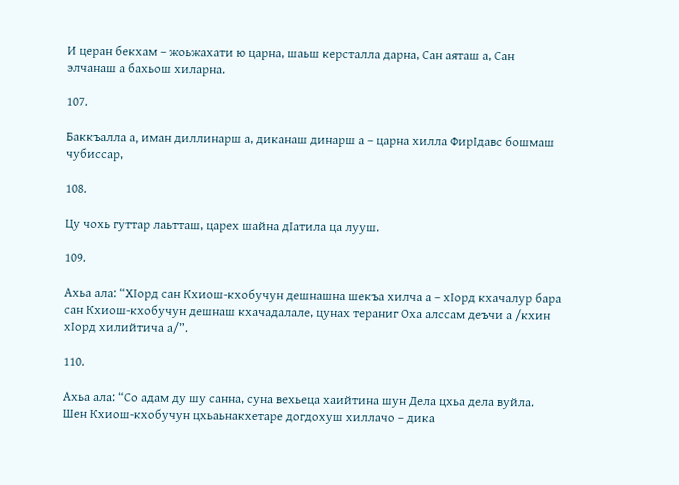И церан бекхам – жоьжахати ю царна‚ шаьш керсталла дарна‚ Сан аяташ а‚ Сан
элчанаш а бахьош хиларна.

107.

Баккъалла а, иман диллинарш а‚ диканаш динарш а – царна хилла ФирIдавс бошмаш
чубиссар‚

108.

Цу чохь гуттар лаьтташ‚ царех шайна дIатила ца лууш.

109.

Ахьа ала: “ХIорд сан Кхиош-кхобучун дешнашна шекъа хилча а – хIорд кхачалур бара
сан Кхиош-кхобучун дешнаш кхачадалале‚ цунах тераниг Оха алссам деъчи а /кхин
хIорд хилийтича а/”.

110.

Ахьа ала: “Со адам ду шу санна‚ суна вехьеца хаийтина шун Дела цхьа дела вуйла.
Шен Кхиош-кхобучун цхьаьнакхетаре догдохуш хиллачо – дика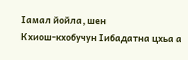Iамал йойла‚ шен
Кхиош-кхобучун Iибадатна цхьа а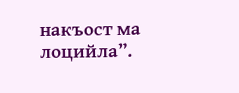накъост ма лоцийла”.